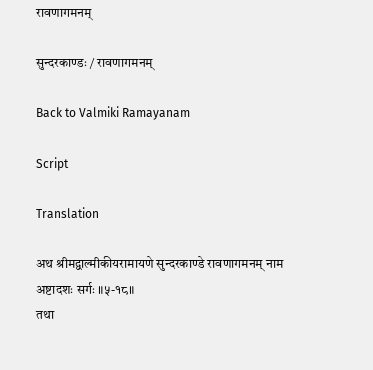रावणागमनम्

सुन्दरकाण्डः / रावणागमनम्

Back to Valmiki Ramayanam

Script

Translation

अथ श्रीमद्वाल्मीकीयरामायणे सुन्दरकाण्डे रावणागमनम् नाम अष्टादशः सर्गः ॥५-१८॥
तथा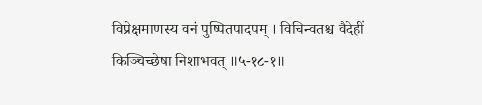विप्रेक्षमाणस्य वनं पुष्पितपादपम् । विचिन्वतश्च वैदेहीं किञ्चिच्छेषा निशाभवत् ॥५-१८-१॥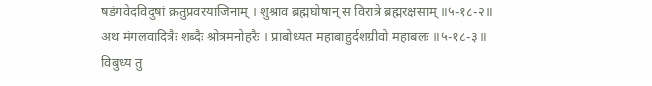षडंगवेदविदुषां क्रतुप्रवरयाजिनाम् । शुश्राव ब्रह्मघोषान् स विरात्रे ब्रह्मरक्षसाम् ॥५-१८-२॥
अथ मंगलवादित्रैः शब्दैः श्रोत्रमनोहरैः । प्राबोध्यत महाबाहुर्दशग्रीवो महाबलः ॥५-१८-३॥
विबुध्य तु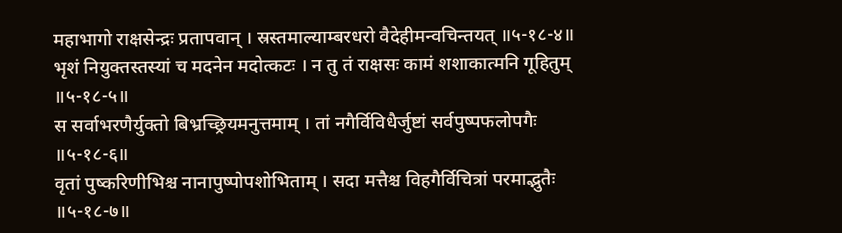महाभागो राक्षसेन्द्रः प्रतापवान् । स्रस्तमाल्याम्बरधरो वैदेहीमन्वचिन्तयत् ॥५-१८-४॥
भृशं नियुक्तस्तस्यां च मदनेन मदोत्कटः । न तु तं राक्षसः कामं शशाकात्मनि गूहितुम् ॥५-१८-५॥
स सर्वाभरणैर्युक्तो बिभ्रच्छ्रियमनुत्तमाम् । तां नगैर्विविधैर्जुष्टां सर्वपुष्पफलोपगैः ॥५-१८-६॥
वृतां पुष्करिणीभिश्च नानापुष्पोपशोभिताम् । सदा मत्तैश्च विहगैर्विचित्रां परमाद्भुतैः ॥५-१८-७॥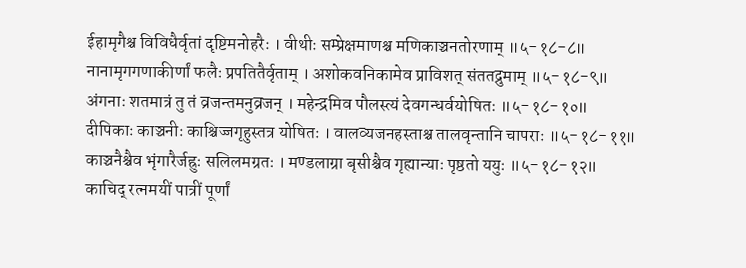ईहामृगैश्च विविधैर्वृतां दृष्टिमनोहरैः । वीथीः सम्प्रेक्षमाणश्च मणिकाञ्चनतोरणाम् ॥५-१८-८॥
नानामृगगणाकीर्णां फलैः प्रपतितैर्वृताम् । अशोकवनिकामेव प्राविशत् संततद्रुमाम् ॥५-१८-९॥
अंगनाः शतमात्रं तु तं व्रजन्तमनुव्रजन् । महेन्द्रमिव पौलस्त्यं देवगन्धर्वयोषितः ॥५-१८-१०॥
दीपिकाः काञ्चनीः काश्चिज्जगृहुस्तत्र योषितः । वालव्यजनहस्ताश्च तालवृन्तानि चापराः ॥५-१८-११॥
काञ्चनैश्चैव भृंगारैर्जह्रुः सलिलमग्रतः । मण्डलाग्रा बृसीश्चैव गृह्यान्याः पृष्ठतो ययुः ॥५-१८-१२॥
काचिद् रत्नमयीं पात्रीं पूर्णां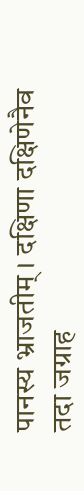पानस्य भ्राजतीम् । दक्षिणा दक्षिणेनैव तदा जग्राह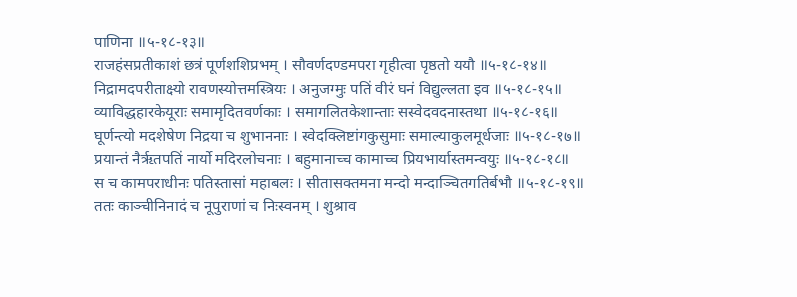पाणिना ॥५-१८-१३॥
राजहंसप्रतीकाशं छत्रं पूर्णशशिप्रभम् । सौवर्णदण्डमपरा गृहीत्वा पृष्ठतो ययौ ॥५-१८-१४॥
निद्रामदपरीताक्ष्यो रावणस्योत्तमस्त्रियः । अनुजग्मुः पतिं वीरं घनं विद्युल्लता इव ॥५-१८-१५॥
व्याविद्धहारकेयूराः समामृदितवर्णकाः । समागलितकेशान्ताः सस्वेदवदनास्तथा ॥५-१८-१६॥
घूर्णन्त्यो मदशेषेण निद्रया च शुभाननाः । स्वेदक्लिष्टांगकुसुमाः समाल्याकुलमूर्धजाः ॥५-१८-१७॥
प्रयान्तं नैर्ऋतपतिं नार्यो मदिरलोचनाः । बहुमानाच्च कामाच्च प्रियभार्यास्तमन्वयुः ॥५-१८-१८॥
स च कामपराधीनः पतिस्तासां महाबलः । सीतासक्तमना मन्दो मन्दाञ्चितगतिर्बभौ ॥५-१८-१९॥
ततः काञ्चीनिनादं च नूपुराणां च निःस्वनम् । शुश्राव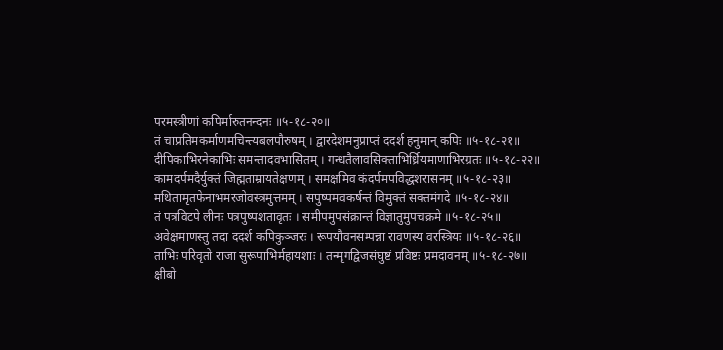परमस्त्रीणां कपिर्मारुतनन्दनः ॥५-१८-२०॥
तं चाप्रतिमकर्माणमचिन्त्यबलपौरुषम् । द्वारदेशमनुप्राप्तं ददर्श हनुमान् कपिः ॥५-१८-२१॥
दीपिकाभिरनेकाभिः समन्तादवभासितम् । गन्धतैलावसिक्ताभिर्ध्रियमाणाभिरग्रतः ॥५-१८-२२॥
कामदर्पमदैर्युक्तं जिह्मताम्रायतेक्षणम् । समक्षमिव कंदर्पमपविद्धशरासनम् ॥५-१८-२३॥
मथितामृतफेनाभमरजोवस्त्रमुत्तमम् । सपुष्पमवकर्षन्तं विमुक्तं सक्तमंगदे ॥५-१८-२४॥
तं पत्रविटपे लीनः पत्रपुष्पशतावृतः । समीपमुपसंक्रान्तं विज्ञातुमुपचक्रमे ॥५-१८-२५॥
अवेक्षमाणस्तु तदा ददर्श कपिकुञ्जरः । रूपयौवनसम्पन्ना रावणस्य वरस्त्रियः ॥५-१८-२६॥
ताभिः परिवृतो राजा सुरूपाभिर्महायशाः । तन्मृगद्विजसंघुष्टं प्रविष्टः प्रमदावनम् ॥५-१८-२७॥
क्षीबो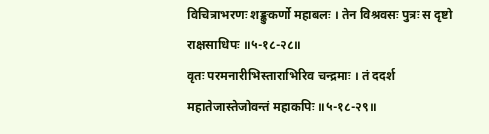विचित्राभरणः शङ्कुकर्णो महाबलः । तेन विश्रवसः पुत्रः स दृष्टो राक्षसाधिपः ॥५-१८-२८॥
वृतः परमनारीभिस्ताराभिरिव चन्द्रमाः । तं ददर्श महातेजास्तेजोवन्तं महाकपिः ॥५-१८-२९॥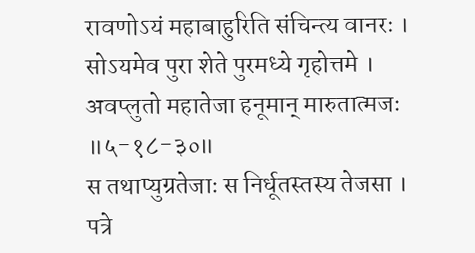रावणोऽयं महाबाहुरिति संचिन्त्य वानरः । सोऽयमेव पुरा शेते पुरमध्ये गृहोत्तमे । अवप्लुतो महातेजा हनूमान् मारुतात्मजः ॥५-१८-३०॥
स तथाप्युग्रतेजाः स निर्धूतस्तस्य तेजसा । पत्रे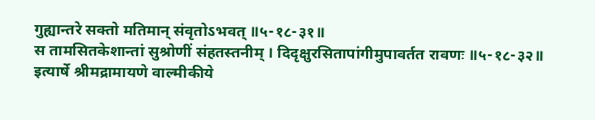गुह्यान्तरे सक्तो मतिमान् संवृतोऽभवत् ॥५-१८-३१॥
स तामसितकेशान्तां सुश्रोणीं संहतस्तनीम् । दिदृक्षुरसितापांगीमुपावर्तत रावणः ॥५-१८-३२॥
इत्यार्षे श्रीमद्रामायणे वाल्मीकीये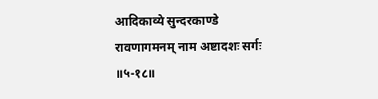आदिकाव्ये सुन्दरकाण्डे रावणागमनम् नाम अष्टादशः सर्गः ॥५-१८॥